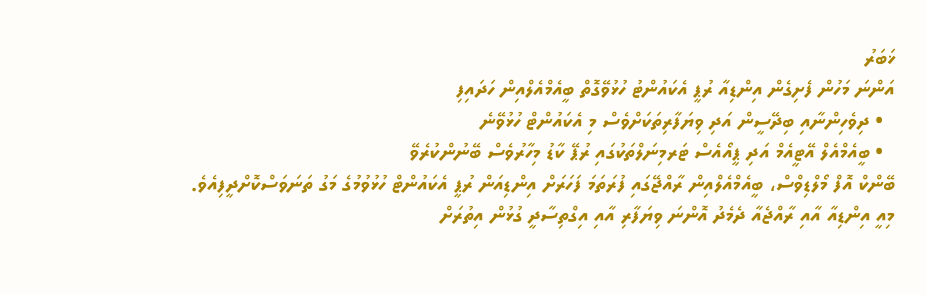ޚަބަރު
އަންނަ މަހުން ފެށިގެން އިންޑިއާ ރުޕީ އެކައުންޓު ހުޅުވޭގޮތް ބީއެމްއެލްއިން ހަދައިފި
  • ދިވެހިންނާއި ބިދޭސީން އަދި ވިޔަފާރިތަކަށްވެސް މި އެކައުންޓް ހުޅުވޭނެ
  • ބީއެމްއެލް އޭޓީއެމް އަދި ޕީއޯއެސް ޓަރމިނަލްތަކުގައި ރުޕޭ ކާޑު މިހާރުވެސް ބޭނުންކުރެވޭ
ބޭންކް އޮފް މޯލްޑިވްސް، ބީއެމްއެލްއިން ރާއްޖޭގައި ފުރަތަމަ ފަހަރަށް އިންޑިއަން ރުޕީ އެކައުންޓް ހުޅުވުމުގެ މަގު ތަނަވަސްކޮށްދީފިއެވެ.
މިއީ އިންޑިއާ އާއި ރާއްޖެއާ ދެމެދު އޮންނަ ވިޔަފާރި އާއި އިގްތިސާދީ ގުޅުން އިތުރަށް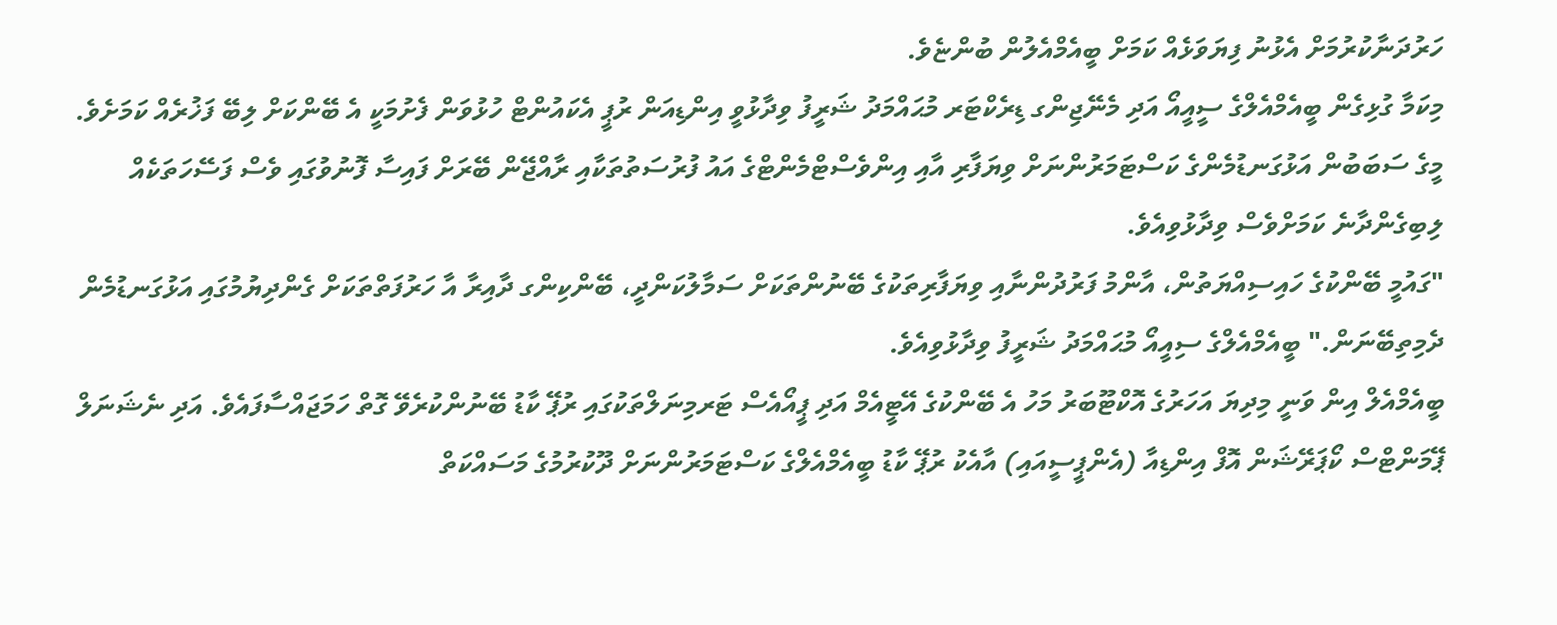ހަރުދަނާކުރުމަށް އެޅުނު ފިޔަވަޅެއް ކަމަށް ބީއެމްއެލުން ބުންޏެވެ.
މިކަމާ ގުޅިގެން ބީއެމްއެލްގެ ސީއީއޯ އަދި މެނޭޖިންގ ޑިރެކްޓަރ މުޙައްމަދު ޝަރީފު ވިދާޅުވީ އިންޑިއަން ރުޕީ އެކައުންޓް ހުޅުވަން ފެށުމަކީ އެ ބޭންކަށް ލިބޭ ފަޚުރެއް ކަމަށެވެ. މީގެ ސަބަބުން އަޅުގަނޑުމެންގެ ކަސްޓަމަރުންނަށް ވިޔަފާރި އާއި އިންވެސްޓްމެންޓްގެ އައު ފުރުސަތުތަކާއި ރާއްޖޭން ބޭރަށް ފައިސާ ފޮނުވުގައި ވެސް ފަސޭހަތަކެއް ލިބިގެންދާނެ ކަމަށްވެސް ވިދާޅުވިއެވެ.
"ގައުމީ ބޭންކުގެ ހައިސިއްޔަތުން، އާންމު ފަރުދުންނާއި ވިޔަފާރިތަކުގެ ބޭނުންތަކަށް ސަމާލުކަންދީ، ބޭންކިންގ ދާއިރާ އާ ހަރުފަތްތަކަށް ގެންދިޔުމުގައި އަޅުގަނޑުމެން ދެމިތިބޭނަން." ބީއެމްއެލްގެ ސިއީއޯ މުޙައްމަދު ޝަރީފު ވިދާޅުވިއެވެ.
ބީއެމްއެލް އިން ވަނީ މިދިޔަ އަހަރުގެ އޮކްޓޫބަރު މަހު އެ ބޭންކުގެ އޭޓީއެމް އަދި ޕީއޯއެސް ޓަރމިނަލްތަކުގައި ރުޕޭ ކާޑު ބޭނުންކުރެވޭ ގޮތް ހަމަޖައްސާފައެވެ. އަދި ނެޝަނަލް ޕޭމަންޓްސް ކޯޕަރޭޝަން އޮފް އިންޑިއާ (އެންޕީސީއައި) އާއެކު ރުޕޭ ކާޑު ބީއެމްއެލްގެ ކަސްޓަމަރުންނަށް ދޫކުރުމުގެ މަސައްކަތް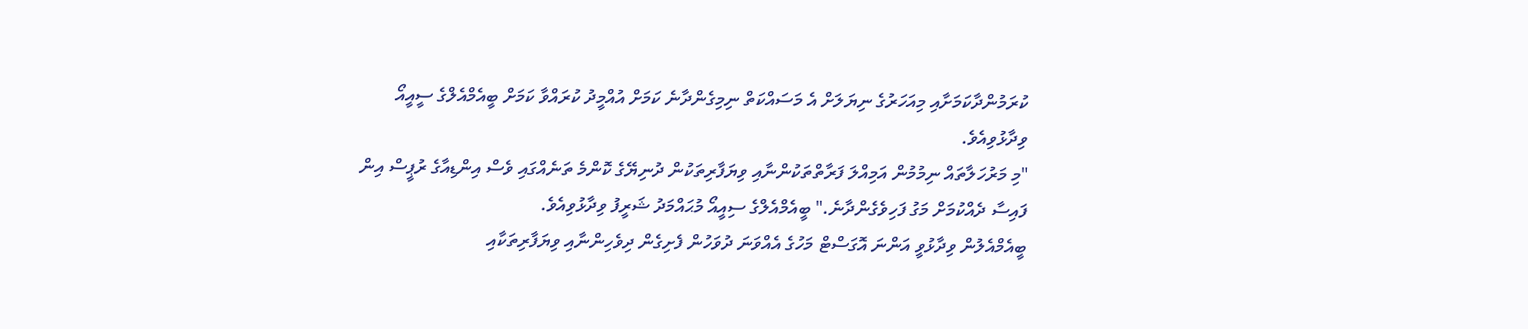ކުރަމުންދާކަމަށާއި މިއަހަރުގެ ނިޔަލަށް އެ މަސައްކަތް ނިމިގެންދާނެ ކަމަށް އުއްމީދު ކުރައްވާ ކަމަށް ބީއެމްއެލްގެ ސީއީއޯ ވިދާޅުވިއެވެ.
"މި މަރުހަލާތައް ނިމުމުން އަމިއްލަ ފަރާތްތަކުންނާއި ވިޔަފާރިތަކުން ދުނިޔޭގެ ކޮންމެ ތަނެއްގައި ވެސް އިންޑިއާގެ ރުޕީސް އިން ފައިސާ ދެއްކުމަށް މަގު ފަހިވެގެންދާނެ." ބީއެމްއެލްގެ ސިއީއޯ މުޙައްމަދު ޝަރީފު ވިދާޅުވިއެވެ.
ބީއެމްއެލުން ވިދާޅުވީ އަންނަ އޮގަސްޓް މަހުގެ އެއްވަނަ ދުވަހުން ފެށިގެން ދިވެހިންނާއި ވިޔަފާރިތަކާއި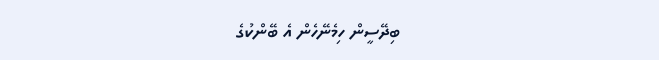ބިދޭސީން ހިމެނޭހެން އެ ބޭންކުގެ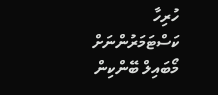ހުރިހާ ކަސްޓަމަރުންނަށް މޯބައިލް ބޭންކިން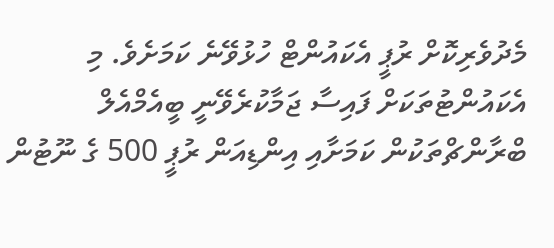މެދުވެރިކޮށް ރުޕީ އެކައުންޓް ހުޅުވޭނެ ކަމަށެވެ. މި އެކައުންޓުތަކަށް ފައިސާ ޖަމާކުރެވޭނީ ބީއެމްއެލް ބްރާންޗްތަކުން ކަމަށާއި އިންޑިއަން ރުޕީ 500 ގެ ނޫޓުން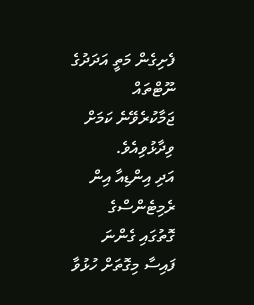ފެށިގެން މަތީ އަދަދުގެ ނޫޓްތައް ޖަމާކުރެވޭނެ ކަމަށް ވިދާޅުވިއެވެ.
އަދި އިންޑިއާ އިން ރެމިޓެންސްގެ ގޮތުގައި ގެންނަ ފައިސާ މިގޮތަށް ހުޅުވާ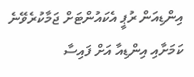އިންޑިއަން ރުޕީ އެކައުންޓަށް ޖަމާކުރެވޭނެ ކަމަށާއި އިންޑިއާ އަށް ފައިސާ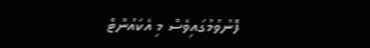ފޮނުވުމުގައިވެސް މި އެކައުންޓް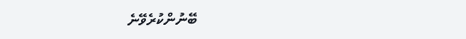ބޭނުންކުރެވޭނެ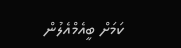ކަމަށް ބީއެމްއެލުން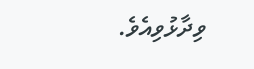ވިދާޅުވިއެވެ.